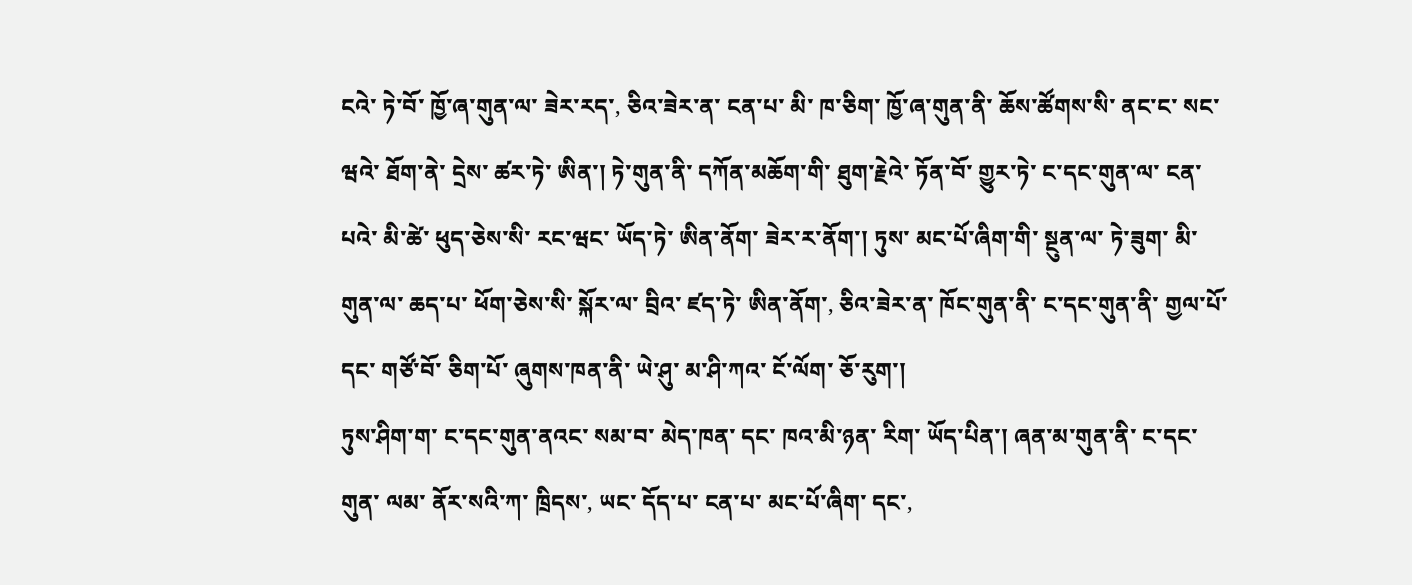ངའེ་ ཏེ་བོ་ ཁྱོ་ཞ་གུན་ལ་ ཟེར་རད་, ཅིའ་ཟེར་ན་ ངན་པ་ མི་ ཁ་ཅིག་ ཁྱོ་ཞ་གུན་ནི་ ཆོས་ཚོགས་སི་ ནང་ང་ སང་ཝའེ་ ཐོག་ནེ་ དྲེས་ ཚར་ཏེ་ ཨིན་། ཏེ་གུན་ནི་ དཀོན་མཆོག་གི་ ཐུག་རྗེའེ་ ཏོན་བོ་ གྱུར་ཏེ་ ང་དང་གུན་ལ་ ངན་པའེ་ མི་ཚེ་ ཕུད་ཅེས་སི་ རང་ཝང་ ཡོད་ཏེ་ ཨིན་ནོག་ ཟེར་ར་ནོག་། ཏུས་ མང་པོ་ཞིག་གི་ སྔུན་ལ་ ཏེ་ཟུག་ མི་གུན་ལ་ ཆད་པ་ ཕོག་ཅེས་སི་ སྐོར་ལ་ བྲིའ་ ཛད་ཏེ་ ཨིན་ནོག་, ཅིའ་ཟེར་ན་ ཁོང་གུན་ནི་ ང་དང་གུན་ནི་ གྱལ་པོ་ དང་ གཙོ་བོ་ ཅིག་པོ་ ཞུགས་ཁན་ནི་ ཡེ་ཤུ་ མ་ཤི་ཀའ་ ངོ་ལོག་ ཅོ་རུག་།
ཏུས་ཤིག་ག་ ང་དང་གུན་ནའང་ སམ་བ་ མེད་ཁན་ དང་ ཁའ་མི་ཉན་ རིག་ ཡོད་པིན་། ཞན་མ་གུན་ནི་ ང་དང་གུན་ ལམ་ ནོར་སའི་ཀ་ ཁྲིདས་, ཡང་ དོད་པ་ ངན་པ་ མང་པོ་ཞིག་ དང་,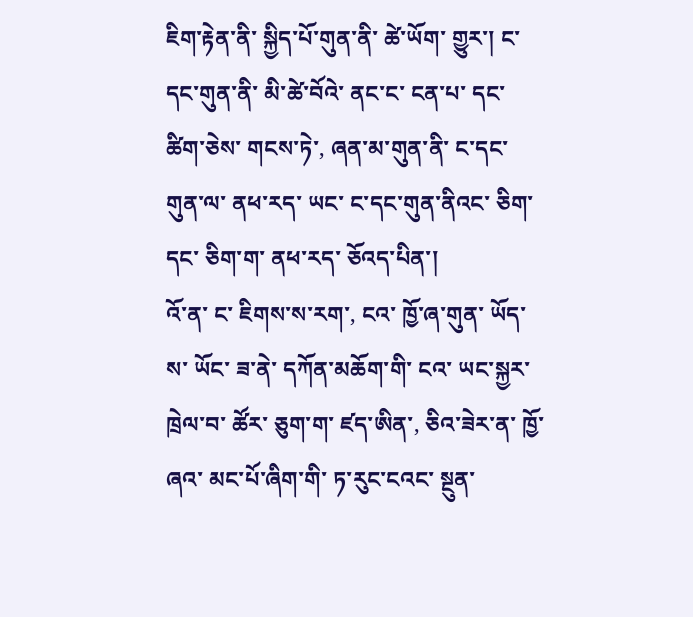ཇིག་རྟེན་ནི་ སྐྱིད་པོ་གུན་ནི་ ཚེ་ཡོག་ གྱུར་། ང་དང་གུན་ནི་ མི་ཚེ་བོའེ་ ནང་ང་ ངན་པ་ དང་ ཚིག་ཅེས་ གངས་ཏེ་, ཞན་མ་གུན་ནི་ ང་དང་གུན་ལ་ ནཕ་རད་ ཡང་ ང་དང་གུན་ནིའང་ ཅིག་ དང་ ཅིག་ག་ ནཕ་རད་ ཅོའད་པིན་།
འོ་ན་ ང་ ཇིགས་ས་རག་, ངའ་ ཁྱོ་ཞ་གུན་ ཡོད་ས་ ཡོང་ ཟ་ནེ་ དཀོན་མཆོག་གི་ ངའ་ ཡང་སྐྱར་ ཁྲེལ་བ་ ཚོར་ ཅུག་ག་ ཛད་ཨིན་, ཅིའ་ཟེར་ན་ ཁྱོ་ཞའ་ མང་པོ་ཞིག་གི་ ཏ་རུང་ངའང་ སྔུན་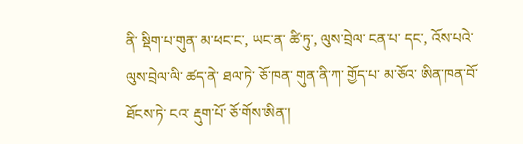ནི་ སྡིག་པ་གུན་ མ་ཕང་ང་, ཡང་ན་ ཚི་ཏུ་, ལུས་བྲེལ་ ངན་པ་ དང་, འོས་པའེ་ ལུས་བྲེལ་ལི་ ཚད་ནེ་ ཐལ་ཏེ་ ཅོ་ཁན་ གུན་ནི་ཀ་ གྱོད་པ་ མ་ཅོའ་ ཨིན་ཁན་བོ་ ཐོངས་ཏེ་ ངའ་ རྡུག་པོ་ ཅོ་གོས་ཨིན་།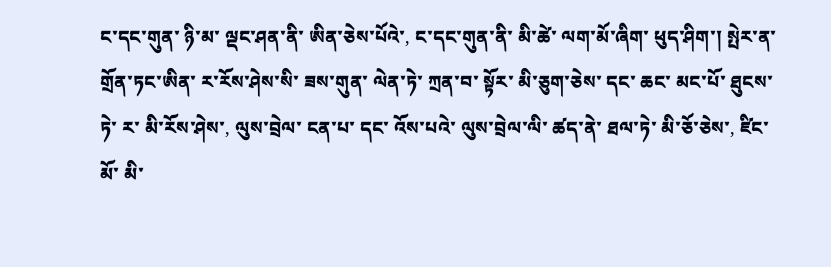ང་དང་གུན་ ཉི་མ་ ལྡང་ཤན་ནི་ ཨིན་ཅེས་པོའེ་, ང་དང་གུན་ནི་ མི་ཚེ་ ལག་མོ་ཞིག་ ཕུད་ཤིག་། སྤེར་ན་ གྲོན་ཏང་ཨིན་ ར་རོས་ཤེས་སི་ ཟས་གུན་ ལེན་ཏེ་ ཀྲན་བ་ སྟོར་ མི་ཅུག་ཅེས་ དང་ ཆང་ མང་པོ་ ཐུངས་ཏེ་ ར་ མི་རོས་ཤེས་, ལུས་བྲེལ་ ངན་པ་ དང་ འོས་པའེ་ ལུས་བྲེལ་ལི་ ཚད་ནེ་ ཐལ་ཏེ་ མི་ཅོ་ཅེས་, ཛིང་མོ་ མི་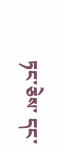ཏང་ཅེས་ དང་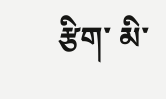རྩིག་ མི་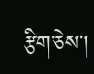རྩིག་ཅེས་།